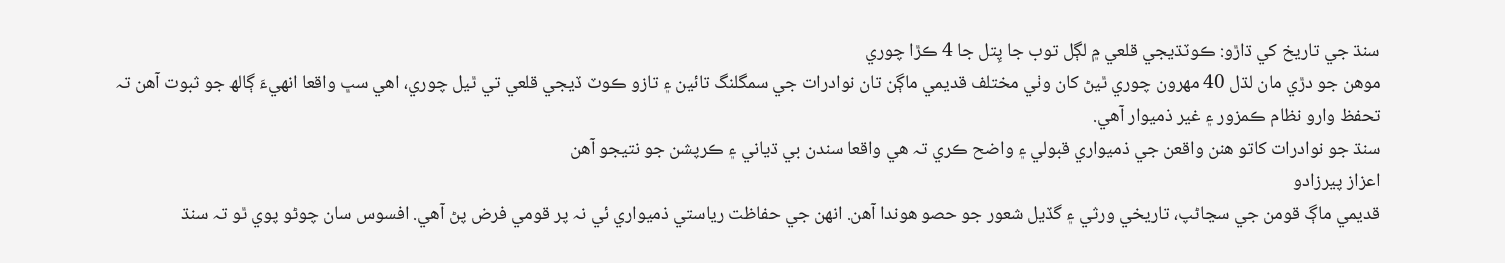سنڌ جي تاريخ کي ڌاڙو: ڪوٽڌيجي قلعي ۾ لڳل توب جا پِتل جا 4 ڪڙا چوري
موهن جو دڙي مان لڌل 40 مھرون چوري ٿيڻ کان وٺي مختلف قديمي ماڳن تان نوادرات جي سمگلنگ تائين ۽ تازو ڪوٽ ڏيجي قلعي تي ٿيل چوري، اهي سڀ واقعا انهيءَ ڳالھ جو ثبوت آهن تہ تحفظ وارو نظام ڪمزور ۽ غير ذميوار آھي.
سنڌ جو نوادرات کاتو هنن واقعن جي ذميواري قبولي ۽ واضح ڪري تہ ھي واقعا سندن بي ڌياني ۽ ڪرپشن جو نتيجو آھن
اعزاز پيرزادو
قديمي ماڳ قومن جي سڃاڻپ، تاريخي ورثي ۽ گڏيل شعور جو حصو هوندا آهن. انهن جي حفاظت رياستي ذميواري ئي نہ پر قومي فرض پڻ آهي. افسوس سان چوڻو پوي ٿو تہ سنڌ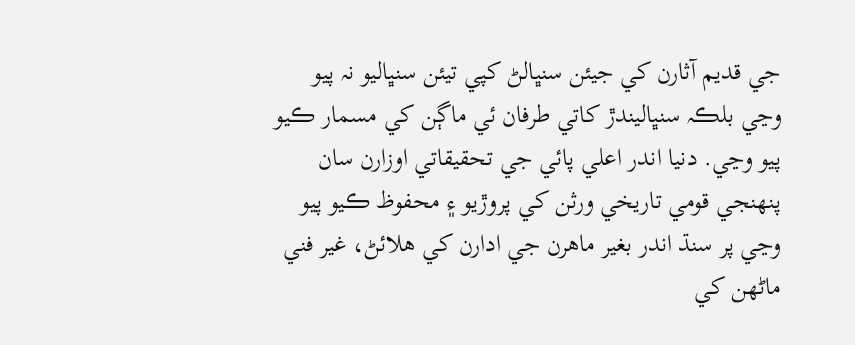جي قديم آثارن کي جيئن سنڀالڻ کپي تيئن سنڀاليو نہ پيو وڃي بلڪہ سنڀاليندڙ کاتي طرفان ئي ماڳن کي مسمار ڪيو پيو وڃي. دنيا اندر اعلي پائي جي تحقيقاتي اوزارن سان پنھنجي قومي تاريخي ورثن کي پروڙيو ۽ محفوظ ڪيو پيو وڃي پر سنڌ اندر بغير ماهرن جي ادارن کي هلائڻ، غير فني ماڻهن کي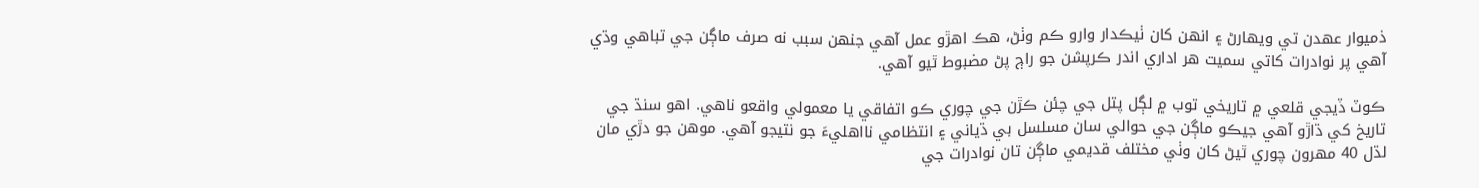ذميوار عهدن تي ويهارڻ ۽ انهن کان ٺيڪدار وارو ڪم وٺڻ، هڪ اهڙو عمل آهي جنهن سبب نه صرف ماڳن جي تباھي وڌي آهي پر نوادرات کاتي سميت ھر اداري اندر ڪرپشن جو راڄ پڻ مضبوط ٿيو آهي.

ڪوٽ ڏيجي قلعي ۾ تاريخي توب ۾ لڳل پتل جي چئن ڪڙن جي چوري ڪو اتفاقي يا معمولي واقعو ناهي. اھو سنڌ جي تاريخ کي ڌاڙو آھي جيڪو ماڳن جي حوالي سان مسلسل بي ڌياني ۽ انتظامي نااهليءَ جو نتيجو آهي. موهن جو دڙي مان لڌل 40 مھرون چوري ٿيڻ کان وٺي مختلف قديمي ماڳن تان نوادرات جي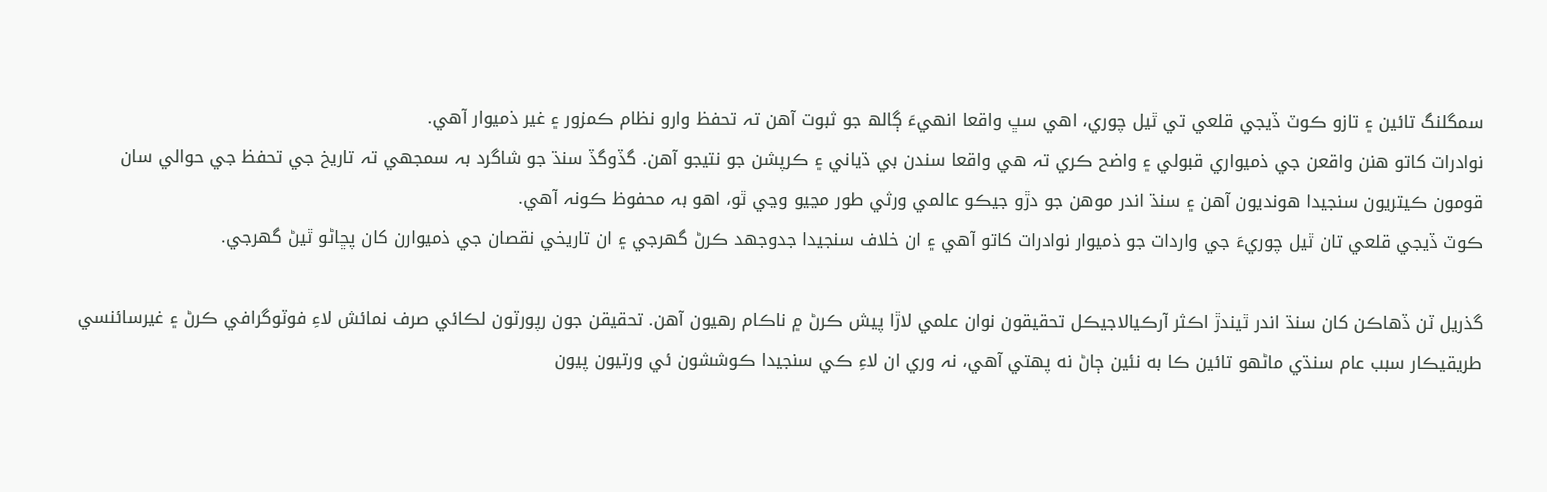سمگلنگ تائين ۽ تازو ڪوٽ ڏيجي قلعي تي ٿيل چوري، اهي سڀ واقعا انهيءَ ڳالھ جو ثبوت آهن تہ تحفظ وارو نظام ڪمزور ۽ غير ذميوار آھي.
نوادرات کاتو هنن واقعن جي ذميواري قبولي ۽ واضح ڪري تہ ھي واقعا سندن بي ڌياني ۽ ڪرپشن جو نتيجو آھن. گڏوگڏ سنڌ جو شاگرد بہ سمجھي تہ تاريخ جي تحفظ جي حوالي سان قومون ڪيتريون سنجيدا ھونديون آھن ۽ سنڌ اندر موھن جو دڙو جيڪو عالمي ورثي طور مڃيو وڃي ٿو، اھو بہ محفوظ ڪونہ آھي.
ڪوٽ ڏيجي قلعي تان ٿيل چوريءَ جي واردات جو ذميوار نوادرات کاتو آھي ۽ ان خلاف سنجيدا جدوجھد ڪرڻ گھرجي ۽ ان تاريخي نقصان جي ذميوارن کان پڇاڻو ٿيڻ گھرجي.

گذريل ٽن ڏهاڪن کان سنڌ اندر ٿيندڙ اڪثر آرڪيالاجيڪل تحقيقون نوان علمي لاڙا پيش ڪرڻ ۾ ناڪام رهيون آهن. تحقيقن جون رپورٽون لڪائي صرف نمائش لاءِ فوٽوگرافي ڪرڻ ۽ غيرسائنسي طريقيڪار سبب عام سنڌي ماڻهو تائين ڪا به نئين ڄاڻ نه پهتي آهي، نہ وري ان لاءِ ڪي سنجيدا ڪوششون ئي ورتيون پيون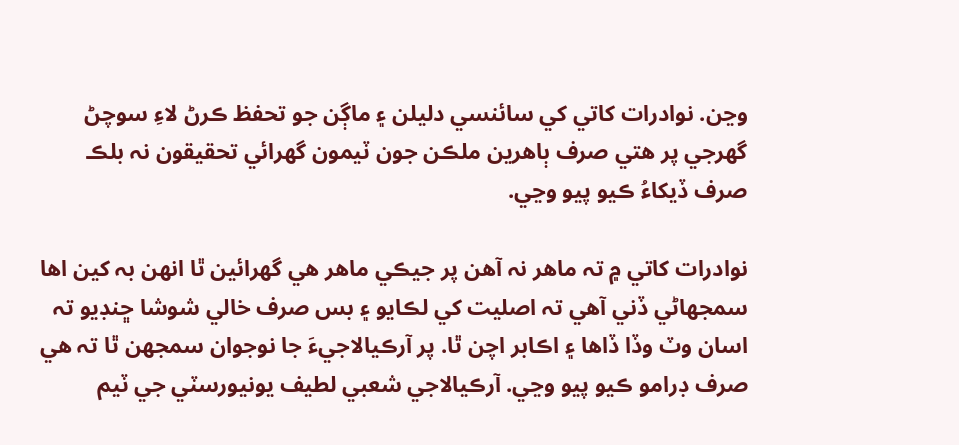وڃن. نوادرات کاتي کي سائنسي دليلن ۽ ماڳن جو تحفظ ڪرڻ لاءِ سوچڻ گھرجي پر ھتي صرف ٻاھرين ملڪن جون ٽيمون گھرائي تحقيقون نہ بلڪ صرف ڏيکاءُ ڪيو پيو وڃي.

نوادرات کاتي ۾ تہ ماھر نہ آھن پر جيڪي ماھر ھي گھرائين ٿا انھن بہ کين اھا سمجھاڻي ڏني آھي تہ اصليت کي لڪايو ۽ بس صرف خالي شوشا ڇنڊيو تہ اسان وٽ وڏا ڏاھا ۽ اڪابر اچن ٿا. پر آرڪيالاجيءَ جا نوجوان سمجھن ٿا تہ ھي صرف ڊرامو ڪيو پيو وڃي. آرڪيالاجي شعبي لطيف يونيورسٽي جي ٽيم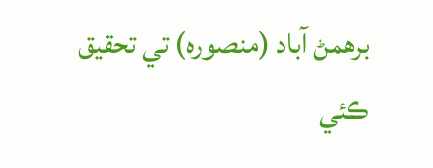برھمڻ آباد (منصورہ) تي تحقيق ڪئي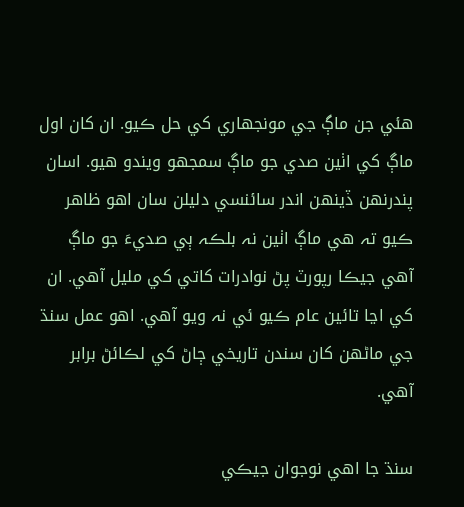ھئي جن ماڳ جي مونجھاري کي حل ڪيو. ان کان اول ماڳ کي اٺين صدي جو ماڳ سمجھو ويندو ھيو. اسان پندرنھن ڏينھن اندر سائنسي دليلن سان اھو ظاھر ڪيو تہ ھي ماڳ اٺين نہ بلڪہ ٻي صديءَ جو ماڳ آھي جيڪا رپورٽ پڻ نوادرات کاتي کي مليل آھي. ان کي اڃا تائين عام ڪيو ئي نہ ويو آهي. اهو عمل سنڌ جي ماڻهن کان سندن تاريخي ڄاڻ کي لڪائڻ برابر آهي.

سنڌ جا اهي نوجوان جيڪي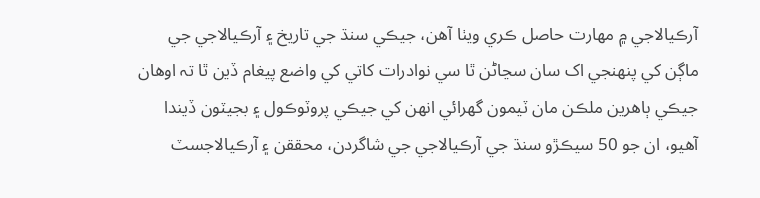آرڪيالاجي ۾ مھارت حاصل ڪري ويٺا آھن، جيڪي سنڌ جي تاريخ ۽ آرڪيالاجي جي ماڳن کي پنهنجي اک سان سڃاڻن ٿا سي نوادرات کاتي کي واضع پيغام ڏين ٿا تہ اوھان جيڪي ٻاهرين ملڪن مان ٽيمون گهرائي انھن کي جيڪي پروٽوڪول ۽ بجيٽون ڏيندا آهيو، ان جو 50 سيڪڙو سنڌ جي آرڪيالاجي جي شاگردن، محققن ۽ آرڪيالاجسٽ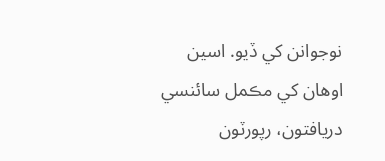نوجوانن کي ڏيو. اسين اوهان کي مڪمل سائنسي دريافتون، رپورٽون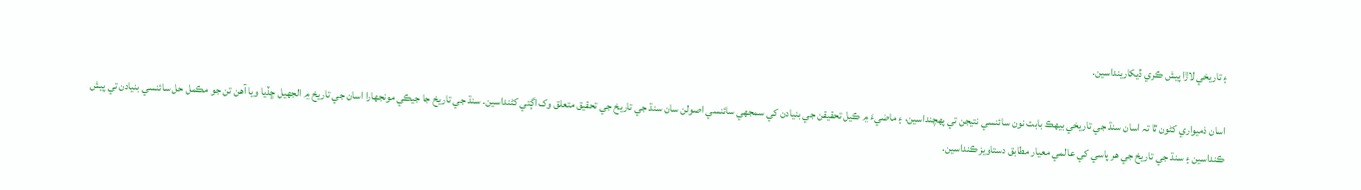۽ تاريخي لاڙا پيش ڪري ڏيکارينداسين.

اسان ذميواري کڻون ٿا تہ اسان سنڌ جي تاريخي بيهڪ بابت نون سائنسي نتيجن تي پهچنداسين، ۽ ماضيءَ ۾ ڪيل تحقيقن جي بنيادن کي سمجھي سائنسي اصولن سان سنڌ جي تاريخ جي تحقيق متعلق وک اڳتي کڻنداسين. سنڌ جي تاريخ جا جيڪي مونجھارا اسان جي تاريخ ۾ الجهيل ڇڏيا ويا آهن تن جو مڪمل حل سائنسي بنيادن تي پيش ڪنداسين ۽ سنڌ جي تاريخ جي هر پاسي کي عالمي معيار مطابق دستاويز ڪنداسين.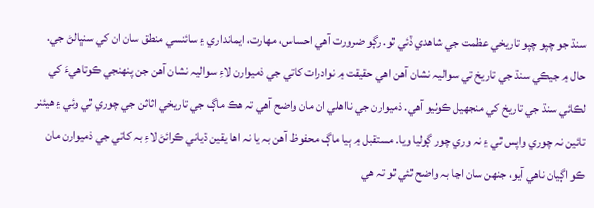سنڌ جو چپو چپو تاريخي عظمت جي شاهدي ڏئي ٿو. رڳو ضرورت آهي احساس، مھارت، ايمانداري ۽ سائنسي منطق سان ان کي سنڀالڻ جي. حال ۾ جيڪي سنڌ جي تاريخ تي سواليہ نشان آھن اھي حقيقت ۾ نوادرات کاتي جي ذميوارن لاءِ سواليہ نشان آھن جن پنھنجي ڪوتاھيءَ کي لڪائي سنڌ جي تاريخ کي منجھيل ڪوٺيو آھي. ذميوارن جي نااھلي ان مان واضح آھي تہ ھڪ ماڳ جي تاريخي اثاثن جي چوري ٿي وئي ۽ ھيئنر تائين نہ چوري واپس ٿي ۽ نہ وري چور ڳوليا ويا. مستقبل ۾ ٻيا ماڳ محفوظ آھن بہ يا نہ اھا يقين ڌياني ڪرائڻ لاءِ بہ کاتي جي ذميوارن مان ڪو اڳيان ناھي آيو، جنھن سان اڃا بہ واضح ٿئي ٿو تہ ھي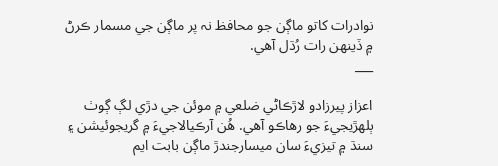نوادرات کاتو ماڳن جو محافظ نہ پر ماڳن جي مسمار ڪرڻ ۾ ڏينھن رات رُڌل آھي.
___

اعزاز پيرزادو لاڙڪاڻي ضلعي ۾ موئن جي دڙي لڳ ڳوٺ ٻلھڙيجيءَ جو رھاڪو آھي. ھُن آرڪيالاجيءَ ۾ گريجوئيشن ۽ سنڌ ۾ تيزيءَ سان ميسارجندڙ ماڳن بابت ايم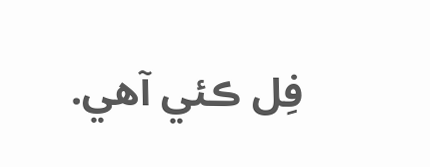فِل ڪئي آھي.